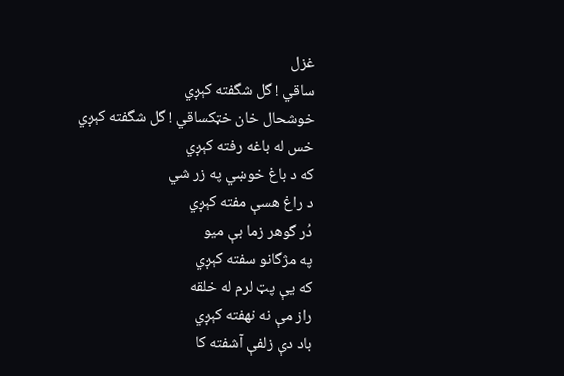غزل
ساقي ! گل شگفته کېږي
خوشحال خان خټکساقي ! گل شگفته کېږي
خس له باغه رفته کېږي
که د باغ خوښي په زر شي
د راغ هسې مفته کېږي
دُر گوهر زما بې ميو
په مژگانو سفته کېږي
که يې پټ لرم له خلقه
راز مې نه نهفته کېږي
باد دې زلفې آشفته کا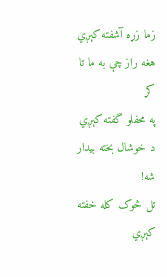زما زړه آشفته کېږي
هغه راز چې به ما تا کړ
په محفلو گفته کېږي
د خوشال بخته بيدار شه!
تل څوک کله خفته کېږي